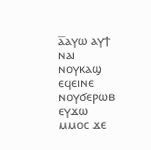ⲁ̅ⲁⲩⲱ ⲁⲩϯ ⲛⲁⲓ ⲛⲟⲩⲕⲁϣ ⲉϥⲉⲓⲛⲉ ⲛⲟⲩϭⲉⲣⲱⲃ ⲉⲩϫⲱ ⲙⲙⲟⲥ ϫⲉ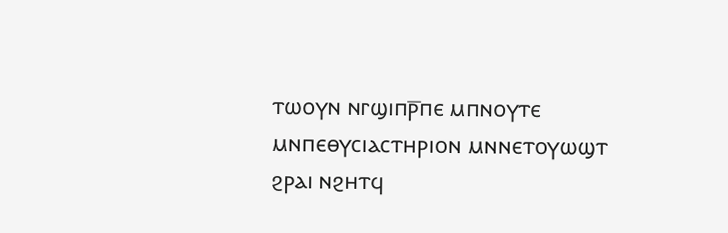ⲧⲱⲟⲩⲛ ⲛⲅϣⲓⲡⲣ̅ⲡⲉ ⲙⲡⲛⲟⲩⲧⲉ ⲙⲛⲡⲉⲑⲩⲥⲓⲁⲥⲧⲏⲣⲓⲟⲛ ⲙⲛⲛⲉⲧⲟⲩⲱϣⲧ ϩⲣⲁⲓ ⲛϩⲏⲧϥ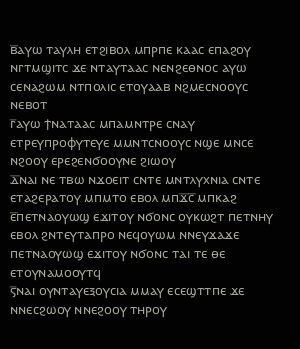ⲃ̅ⲁⲩⲱ ⲧⲁⲩⲗⲏ ⲉⲧϩⲓⲃⲟⲗ ⲙⲡⲣⲡⲉ ⲕⲁⲁⲥ ⲉⲡⲁϩⲟⲩ ⲛⲅⲧⲙϣⲓⲧⲥ ϫⲉ ⲛⲧⲁⲩⲧⲁⲁⲥ ⲛⲉⲛϩⲉⲑⲛⲟⲥ ⲁⲩⲱ ⲥⲉⲛⲁϩⲱⲙ ⲛⲧⲡⲟⲗⲓⲥ ⲉⲧⲟⲩⲁⲁⲃ ⲛϩⲙⲉⲥⲛⲟⲟⲩⲥ ⲛⲉⲃⲟⲧ
ⲅ̅ⲁⲩⲱ ϯⲛⲁⲧⲁⲁⲥ ⲙⲡⲁⲙⲛⲧⲣⲉ ⲥⲛⲁⲩ ⲉⲧⲣⲉⲩⲡⲣⲟⲫⲩⲧⲉⲩⲉ ⲙⲙⲛⲧⲥⲛⲟⲟⲩⲥ ⲛϣⲉ ⲙⲛⲥⲉ ⲛϩⲟⲟⲩ ⲉⲣⲉϩⲉⲛϭⲟⲟⲩⲛⲉ ϩⲓⲱⲟⲩ
ⲇ̅ⲛⲁⲓ ⲛⲉ ⲧⲃⲱ ⲛϫⲟⲉⲓⲧ ⲥⲛⲧⲉ ⲙⲛⲧⲗⲩⲭⲛⲓⲁ ⲥⲛⲧⲉ ⲉⲧⲁϩⲉⲣⲁⲧⲟⲩ ⲙⲡⲙⲧⲟ ⲉⲃⲟⲗ ⲙⲡϫ̅ⲥ̅ ⲙⲡⲕⲁϩ
ⲉ̅ⲡⲉⲧⲛⲁⲟⲩⲱϣ ⲉϫⲓⲧⲟⲩ ⲛϭⲟⲛⲥ ⲟⲩⲕⲱϩⲧ ⲡⲉⲧⲛⲏⲩ ⲉⲃⲟⲗ ϩⲛⲧⲉⲩⲧⲁⲡⲣⲟ ⲛⲉϥⲟⲩⲱⲙ ⲛⲛⲉⲩϫⲁϫⲉ ⲡⲉⲧⲛⲁⲟⲩⲱϣ ⲉϫⲓⲧⲟⲩ ⲛϭⲟⲛⲥ ⲧⲁⲓ ⲧⲉ ⲑⲉ ⲉⲧⲟⲩⲛⲁⲙⲟⲟⲩⲧϥ
ⲋ̅ⲛⲁⲓ ⲟⲩⲛⲧⲁⲩⲉⲝⲟⲩⲥⲓⲁ ⲙⲙⲁⲩ ⲉⲥⲉϣⲧⲧⲡⲉ ϫⲉ ⲛⲛⲉⲥϩⲱⲟⲩ ⲛⲛⲉϩⲟⲟⲩ ⲧⲏⲣⲟⲩ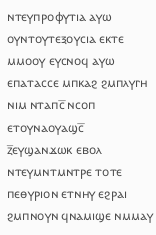ⲛⲧⲉⲩⲡⲣⲟⲫⲩⲧⲓⲁ ⲁⲩⲱ ⲟⲩⲛⲧⲟⲩⲧⲉⲝⲟⲩⲥⲓⲁ ⲉⲕⲧⲉ ⲙⲙⲟⲟⲩ ⲉⲩⲥⲛⲟϥ ⲁⲩⲱ ⲉⲡⲁⲧⲁⲥⲥⲉ ⲙⲡⲕⲁϩ ϩⲙⲡⲗⲩⲅⲏ ⲛⲓⲙ ⲛⲧⲁⲡⲥ̅ ⲛⲥⲟⲡ ⲉⲧⲟⲩⲛⲁⲟⲩⲁϣⲥ̅
ⲍ̅ⲉⲩϣⲁⲛϫⲱⲕ ⲉⲃⲟⲗ ⲛⲧⲉⲩⲙⲛⲧⲙⲛⲧⲣⲉ ⲧⲟⲧⲉ ⲡⲉⲑⲩⲣⲓⲟⲛ ⲉⲧⲛⲏⲩ ⲉϩⲣⲁⲓ ϩⲙⲡⲛⲟⲩⲛ ϥⲛⲁⲙⲓϣⲉ ⲛⲙⲙⲁⲩ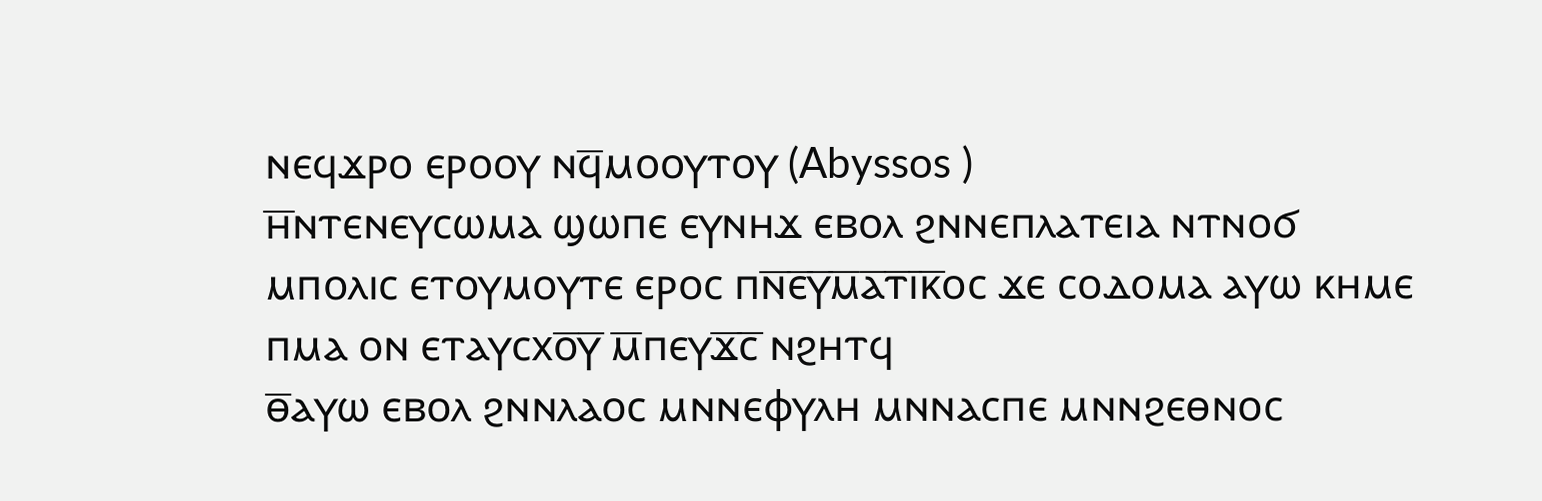ⲛⲉϥϫⲣⲟ ⲉⲣⲟⲟⲩ ⲛϥ̅ⲙⲟⲟⲩⲧⲟⲩ (Abyssos )
ⲏ̅ⲛⲧⲉⲛⲉⲩⲥⲱⲙⲁ ϣⲱⲡⲉ ⲉⲩⲛⲏϫ ⲉⲃⲟⲗ ϩⲛⲛⲉⲡⲗⲁⲧⲉⲓⲁ ⲛⲧⲛⲟϭ ⲙⲡⲟⲗⲓⲥ ⲉⲧⲟⲩⲙⲟⲩⲧⲉ ⲉⲣⲟⲥ ⲡⲛ̅ⲉ̅ⲩ̅ⲙ̅ⲁ̅ⲧ̅ⲓ̅ⲕ̅ⲟⲥ ϫⲉ ⲥⲟⲇⲟⲙⲁ ⲁⲩⲱ ⲕⲏⲙⲉ ⲡⲙⲁ ⲟⲛ ⲉⲧⲁⲩⲥxⲟ̅ⲩ̅ ⲙ̅ⲡⲉⲩϫ̅ⲥ̅ ⲛϩⲏⲧϥ
ⲑ̅ⲁⲩⲱ ⲉⲃⲟⲗ ϩⲛⲛⲗⲁⲟⲥ ⲙⲛⲛⲉⲫⲩⲗⲏ ⲙⲛⲛⲁⲥⲡⲉ ⲙⲛⲛϩⲉⲑⲛⲟⲥ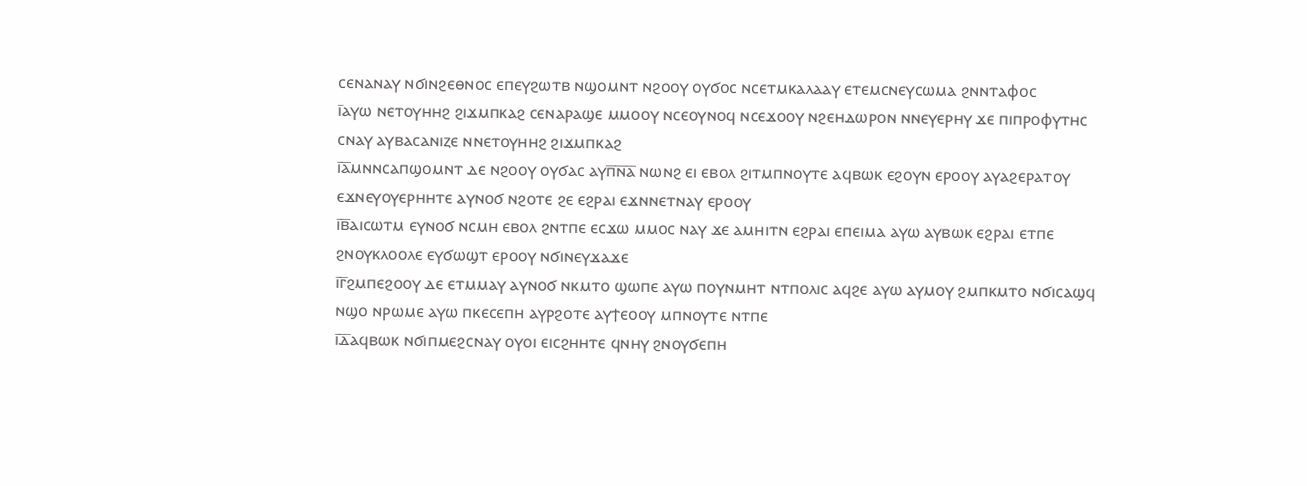ⲥⲉⲛⲁⲛⲁⲩ ⲛϭⲓⲛϩⲉⲑⲛⲟⲥ ⲉⲡⲉⲩϩⲱⲧⲃ ⲛϣⲟⲙⲛⲧ ⲛϩⲟⲟⲩ ⲟⲩϭⲟⲥ ⲛⲥⲉⲧⲙⲕⲁⲗⲁⲁⲩ ⲉⲧⲉⲙⲥⲛⲉⲩⲥⲱⲙⲁ ϩⲛⲛⲧⲁⲫⲟⲥ
ⲓ̅ⲁⲩⲱ ⲛⲉⲧⲟⲩⲏⲏϩ ϩⲓϫⲙⲡⲕⲁϩ ⲥⲉⲛⲁⲣⲁϣⲉ ⲙⲙⲟⲟⲩ ⲛⲥⲉⲟⲩⲛⲟϥ ⲛⲥⲉϫⲟⲟⲩ ⲛϩⲉⲏⲇⲱⲣⲟⲛ ⲛⲛⲉⲩⲉⲣⲏⲩ ϫⲉ ⲡⲓⲡⲣⲟⲫⲩⲧⲏⲥ ⲥⲛⲁⲩ ⲁⲩⲃⲁⲥⲁⲛⲓⲍⲉ ⲛⲛⲉⲧⲟⲩⲏⲏϩ ϩⲓϫⲙⲡⲕⲁϩ
ⲓ̅ⲁ̅ⲙⲛⲛⲥⲁⲡϣⲟⲙⲛⲧ ⲇⲉ ⲛϩⲟⲟⲩ ⲟⲩϭⲁⲥ ⲁⲩⲡ̅ⲛ̅ⲁ̅ ⲛⲱⲛϩ ⲉⲓ ⲉⲃⲟⲗ ϩⲓⲧⲙⲡⲛⲟⲩⲧⲉ ⲁϥⲃⲱⲕ ⲉϩⲟⲩⲛ ⲉⲣⲟⲟⲩ ⲁⲩⲁϩⲉⲣⲁⲧⲟⲩ ⲉϫⲛⲉⲩⲟⲩⲉⲣⲏⲏⲧⲉ ⲁⲩⲛⲟϭ ⲛϩⲟⲧⲉ ϩⲉ ⲉϩⲣⲁⲓ ⲉϫⲛⲛⲉⲧⲛⲁⲩ ⲉⲣⲟⲟⲩ
ⲓ̅ⲃ̅ⲁⲓⲥⲱⲧⲙ ⲉⲩⲛⲟϭ ⲛⲥⲙⲏ ⲉⲃⲟⲗ ϩⲛⲧⲡⲉ ⲉⲥϫⲱ ⲙⲙⲟⲥ ⲛⲁⲩ ϫⲉ ⲁⲙⲏⲓⲧⲛ ⲉϩⲣⲁⲓ ⲉⲡⲉⲓⲙⲁ ⲁⲩⲱ ⲁⲩⲃⲱⲕ ⲉϩⲣⲁⲓ ⲉⲧⲡⲉ ϩⲛⲟⲩⲕⲗⲟⲟⲗⲉ ⲉⲩϭⲱϣⲧ ⲉⲣⲟⲟⲩ ⲛϭⲓⲛⲉⲩϫⲁϫⲉ
ⲓ̅ⲅ̅ϩⲙⲡⲉϩⲟⲟⲩ ⲇⲉ ⲉⲧⲙⲙⲁⲩ ⲁⲩⲛⲟϭ ⲛⲕⲙⲧⲟ ϣⲱⲡⲉ ⲁⲩⲱ ⲡⲟⲩⲛⲙⲏⲧ ⲛⲧⲡⲟⲗⲓⲥ ⲁϥϩⲉ ⲁⲩⲱ ⲁⲩⲙⲟⲩ ϩⲙⲡⲕⲙⲧⲟ ⲛϭⲓⲥⲁϣϥ ⲛϣⲟ ⲛⲣⲱⲙⲉ ⲁⲩⲱ ⲡⲕⲉⲥⲉⲡⲏ ⲁⲩⲣϩⲟⲧⲉ ⲁⲩϯⲉⲟⲟⲩ ⲙⲡⲛⲟⲩⲧⲉ ⲛⲧⲡⲉ
ⲓ̅ⲇ̅ⲁϥⲃⲱⲕ ⲛϭⲓⲡⲙⲉϩⲥⲛⲁⲩ ⲟⲩⲟⲓ ⲉⲓⲥϩⲏⲏⲧⲉ ϥⲛⲏⲩ ϩⲛⲟⲩϭⲉⲡⲏ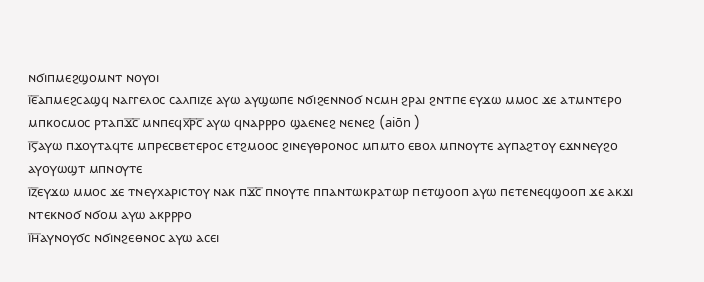ⲛϭⲓⲡⲙⲉϩϣⲟⲙⲛⲧ ⲛⲟⲩⲟⲓ
ⲓ̅ⲉ̅ⲁⲡⲙⲉϩⲥⲁϣϥ ⲛⲁⲅⲅⲉⲗⲟⲥ ⲥⲁⲗⲡⲓⲍⲉ ⲁⲩⲱ ⲁⲩϣⲱⲡⲉ ⲛϭⲓϩⲉⲛⲛⲟϭ ⲛⲥⲙⲏ ϩⲣⲁⲓ ϩⲛⲧⲡⲉ ⲉⲩϫⲱ ⲙⲙⲟⲥ ϫⲉ ⲁⲧⲙⲛⲧⲉⲣⲟ ⲙⲡⲕⲟⲥⲙⲟⲥ ⲣⲧⲁⲡϫ̅ⲥ̅ ⲙⲛⲡⲉϥⲭ̅ⲣ̅ⲥ̅ ⲁⲩⲱ ϥⲛⲁⲣⲣⲣⲟ ϣⲁⲉⲛⲉϩ ⲛⲉⲛⲉϩ (aiōn )
ⲓ̅ⲋ̅ⲁⲩⲱ ⲡϫⲟⲩⲧⲁϥⲧⲉ ⲙⲡⲣⲉⲥⲃⲉⲧⲉⲣⲟⲥ ⲉⲧϩⲙⲟⲟⲥ ϩⲓⲛⲉⲩⲑⲣⲟⲛⲟⲥ ⲙⲡⲙⲧⲟ ⲉⲃⲟⲗ ⲙⲡⲛⲟⲩⲧⲉ ⲁⲩⲡⲁϩⲧⲟⲩ ⲉϫⲛⲛⲉⲩϩⲟ ⲁⲩⲟⲩⲱϣⲧ ⲙⲡⲛⲟⲩⲧⲉ
ⲓ̅ⲍ̅ⲉⲩϫⲱ ⲙⲙⲟⲥ ϫⲉ ⲧⲛⲉⲩⲭⲁⲣⲓⲥⲧⲟⲩ ⲛⲁⲕ ⲡϫ̅ⲥ̅ ⲡⲛⲟⲩⲧⲉ ⲡⲡⲁⲛⲧⲱⲕⲣⲁⲧⲱⲣ ⲡⲉⲧϣⲟⲟⲡ ⲁⲩⲱ ⲡⲉⲧⲉⲛⲉϥϣⲟⲟⲡ ϫⲉ ⲁⲕϫⲓ ⲛⲧⲉⲕⲛⲟϭ ⲛϭⲟⲙ ⲁⲩⲱ ⲁⲕⲣⲣⲣⲟ
ⲓ̅ⲏ̅ⲁⲩⲛⲟⲩϭⲥ ⲛϭⲓⲛϩⲉⲑⲛⲟⲥ ⲁⲩⲱ ⲁⲥⲉⲓ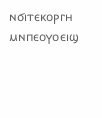ⲛϭⲓⲧⲉⲕⲟⲣⲅⲏ ⲙⲛⲡⲉⲟⲩⲟⲉⲓϣ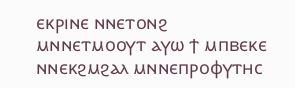ⲉⲕⲣⲓⲛⲉ ⲛⲛⲉⲧⲟⲛϩ ⲙⲛⲛⲉⲧⲙⲟⲟⲩⲧ ⲁⲩⲱ ϯ ⲙⲡⲃⲉⲕⲉ ⲛⲛⲉⲕϩⲙϩⲁⲗ ⲙⲛⲛⲉⲡⲣⲟⲫⲩⲧⲏⲥ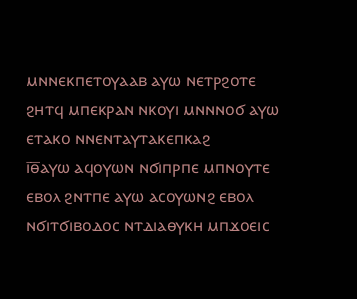ⲙⲛⲛⲉⲕⲡⲉⲧⲟⲩⲁⲁⲃ ⲁⲩⲱ ⲛⲉⲧⲣϩⲟⲧⲉ ϩⲏⲧϥ ⲙⲡⲉⲕⲣⲁⲛ ⲛⲕⲟⲩⲓ ⲙⲛⲛⲛⲟϭ ⲁⲩⲱ ⲉⲧⲁⲕⲟ ⲛⲛⲉⲛⲧⲁⲩⲧⲁⲕⲉⲡⲕⲁϩ
ⲓ̅ⲑ̅ⲁⲩⲱ ⲁϥⲟⲩⲱⲛ ⲛϭⲓⲡⲣⲡⲉ ⲙⲡⲛⲟⲩⲧⲉ ⲉⲃⲟⲗ ϩⲛⲧⲡⲉ ⲁⲩⲱ ⲁⲥⲟⲩⲱⲛϩ ⲉⲃⲟⲗ ⲛϭⲓⲧϭⲓⲃⲟⲇⲟⲥ ⲛⲧⲇⲓⲁⲑⲩⲕⲏ ⲙⲡϫⲟⲉⲓⲥ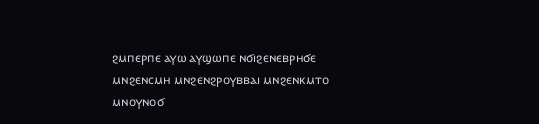ϩⲙⲡⲉⲣⲡⲉ ⲁⲩⲱ ⲁⲩϣⲱⲡⲉ ⲛϭⲓϩⲉⲛⲉⲃⲣⲏϭⲉ ⲙⲛϩⲉⲛⲥⲙⲏ ⲙⲛϩⲉⲛϩⲣⲟⲩⲃⲃⲁⲓ ⲙⲛϩⲉⲛⲕⲙⲧⲟ ⲙⲛⲟⲩⲛⲟϭ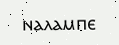ⲛⲁⲗⲁⲙⲡⲉ